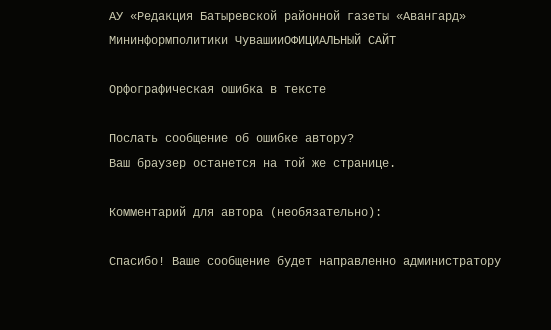АУ «Редакция Батыревской районной газеты «Авангард» Мининформполитики ЧувашииОФИЦИАЛЬНЫЙ САЙТ

Орфографическая ошибка в тексте

Послать сообщение об ошибке автору?
Ваш браузер останется на той же странице.

Комментарий для автора (необязательно):

Спасибо! Ваше сообщение будет направленно администратору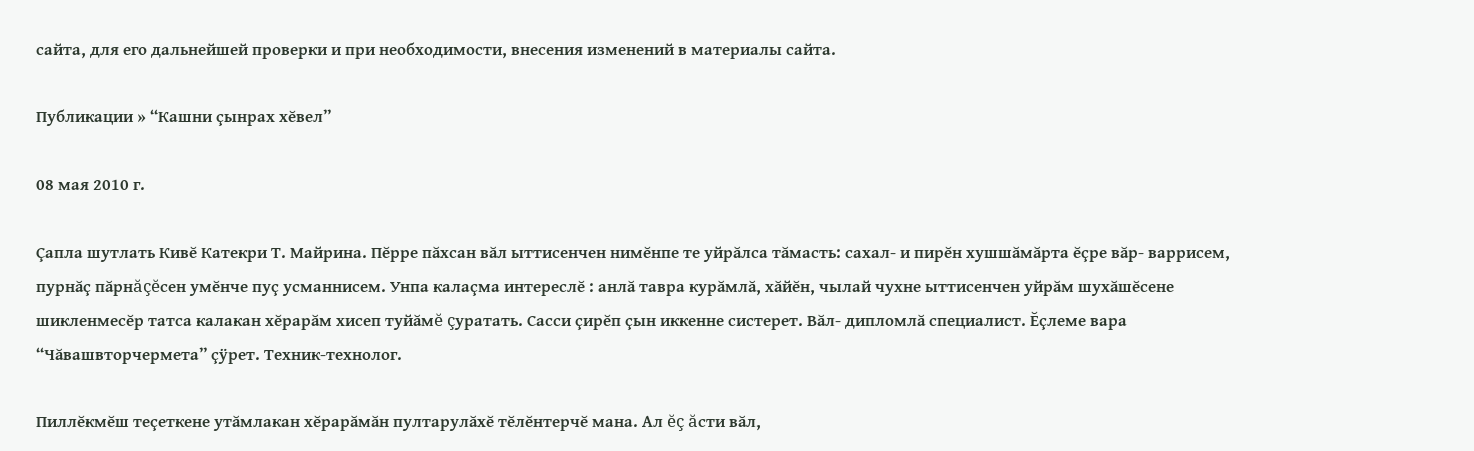сайта, для его дальнейшей проверки и при необходимости, внесения изменений в материалы сайта.

Публикации » “Кашни çынрах хĕвел”

08 мая 2010 г.

Çапла шутлать Кивĕ Катекри Т. Майрина. Пĕрре пăхсан вăл ыттисенчен нимĕнпе те уйрăлса тăмасть: сахал- и пирĕн хушшăмăрта ĕçре вăр- варрисем, пурнăç пăрнăçĕсен умĕнче пуç усманнисем. Унпа калаçма интереслĕ : анлă тавра курăмлă, хăйĕн, чылай чухне ыттисенчен уйрăм шухăшĕсене шикленмесĕр татса калакан хĕрарăм хисеп туйăмĕ çуратать. Сасси çирĕп çын иккенне систерет. Вăл- дипломлă специалист. Ĕçлеме вара “Чăвашвторчермета” çÿрет. Техник-технолог.

Пиллĕкмĕш теçеткене утăмлакан хĕрарăмăн пултарулăхĕ тĕлĕнтерчĕ мана. Ал ĕç ăсти вăл,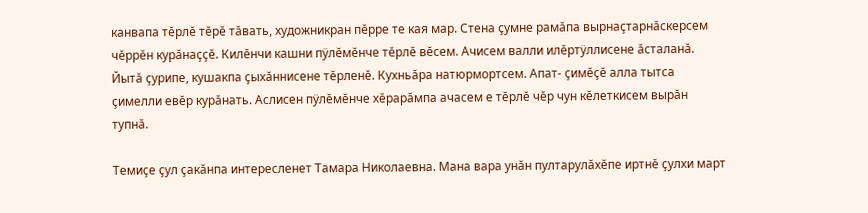канвапа тĕрлĕ тĕрĕ тăвать, художникран пĕрре те кая мар. Стена çумне рамăпа вырнаçтарнăскерсем чĕррĕн курăнаççĕ. Килĕнчи кашни пÿлĕмĕнче тĕрлĕ вĕсем. Ачисем валли илĕртÿллисене ăсталанă. Йытă çурипе, кушакпа çыхăннисене тĕрленĕ. Кухньăра натюрмортсем. Апат- çимĕçĕ алла тытса çимелли евĕр курăнать. Аслисен пÿлĕмĕнче хĕрарăмпа ачасем е тĕрлĕ чĕр чун кĕлеткисем вырăн тупнă.

Темиçе çул çакăнпа интересленет Тамара Николаевна. Мана вара унăн пултарулăхĕпе иртнĕ çулхи март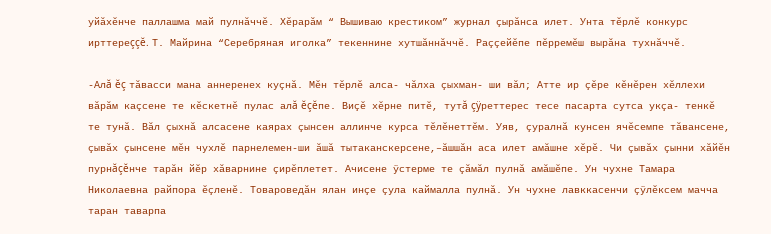уйăхĕнче паллашма май пулнăччĕ. Хĕрарăм “ Вышиваю крестиком” журнал çырăнса илет. Унта тĕрлĕ конкурс ирттереççĕ. Т. Майрина “Серебряная иголка” текеннине хутшăннăччĕ. Раççейĕпе пĕрремĕш вырăна тухнăччĕ.

-Алă ĕç тăвасси мана аннеренех куçнă. Мĕн тĕрлĕ алса- чăлха çыхман- ши вăл; Атте ир çĕре кĕнĕрен хĕллехи вăрăм каçсене те кĕскетнĕ пулас алă ĕçĕпе. Виçĕ хĕрне питĕ, тутă çÿреттерес тесе пасарта сутса укçа- тенкĕ те тунă. Вăл çыхнă алсасене каярах çынсен аллинче курса тĕлĕнеттĕм. Уяв, çуралнă кунсен ячĕсемпе тăвансене, çывăх çынсене мĕн чухлĕ парнелемен-ши ăшă тытаканскерсене,–ăшшăн аса илет амăшне хĕрĕ. Чи çывăх çынни хăйĕн пурнăçĕнче тарăн йĕр хăварнине çирĕплетет. Ачисене ÿстерме те çăмăл пулнă амăшĕпе. Ун чухне Тамара Николаевна райпора ĕçленĕ. Товароведăн ялан инçе çула каймалла пулнă. Ун чухне лавккасенчи çÿлĕксем мачча таран таварпа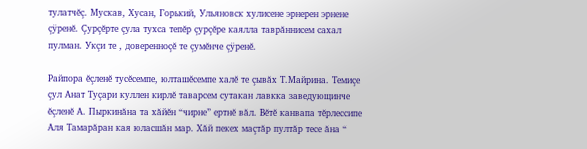тулатчĕç. Мускав, Хусан, Горький, Ульяновск хулисене эрнерен эрнене çÿренĕ. Çурçĕрте çула тухса тепĕр çурçĕре каялла таврăннисем сахал пулман. Укçи те , доверенноçĕ те çумĕнче çÿренĕ.

Райпора ĕçленĕ тусĕсемпе, юлташĕсемпе халĕ те çывăх Т.Майрина. Темиçе çул Анат Туçари куллен кирлĕ таварсем сутакан лавкка заведующинче ĕçленĕ А. Пыркинăна та хăйĕн “чирне” ертнĕ вăл. Вĕтĕ канвапа тĕрлессипе Аля Тамарăран кая юласшăн мар. Хăй пекех маçтăр пултăр тесе ăна “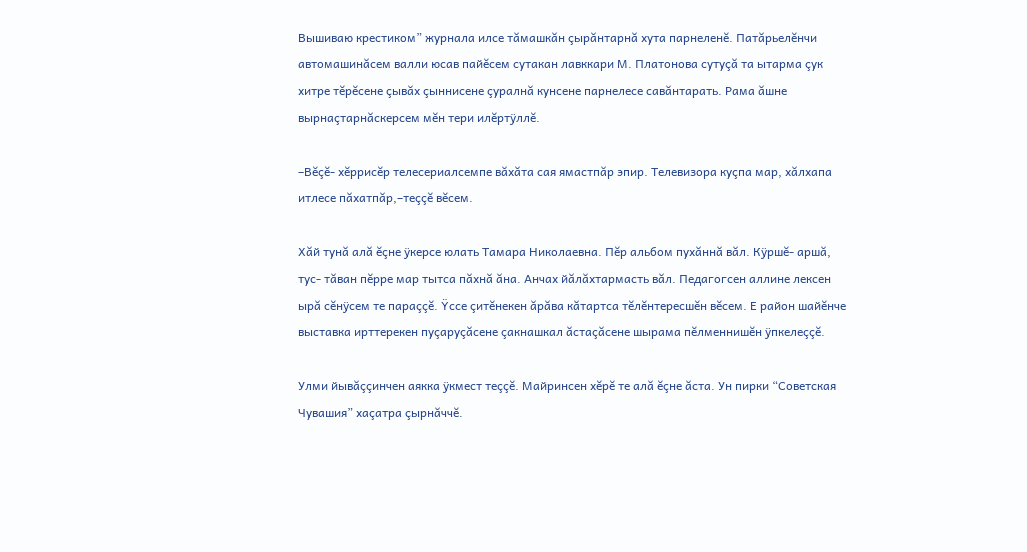Вышиваю крестиком” журнала илсе тăмашкăн çырăнтарнă хута парнеленĕ. Патăрьелĕнчи автомашинăсем валли юсав пайĕсем сутакан лавккари М. Платонова сутуçă та ытарма çук хитре тĕрĕсене çывăх çыннисене çуралнă кунсене парнелесе савăнтарать. Рама ăшне вырнаçтарнăскерсем мĕн тери илĕртÿллĕ.

–Вĕçĕ- хĕррисĕр телесериалсемпе вăхăта сая ямастпăр эпир. Телевизора куçпа мар, хăлхапа итлесе пăхатпăр,–теççĕ вĕсем.

Хăй тунă алă ĕçне ÿкерсе юлать Тамара Николаевна. Пĕр альбом пухăннă вăл. Кÿршĕ- аршă, тус- тăван пĕрре мар тытса пăхнă ăна. Анчах йăлăхтармасть вăл. Педагогсен аллине лексен ырă сĕнÿсем те параççĕ. Ÿссе çитĕнекен ăрăва кăтартса тĕлĕнтересшĕн вĕсем. Е район шайĕнче выставка ирттерекен пуçаруçăсене çакнашкал ăстаçăсене шырама пĕлменнишĕн ÿпкелеççĕ.

Улми йывăççинчен аякка ÿкмест теççĕ. Майринсен хĕрĕ те алă ĕçне ăста. Ун пирки “Советская Чувашия” хаçатра çырнăччĕ.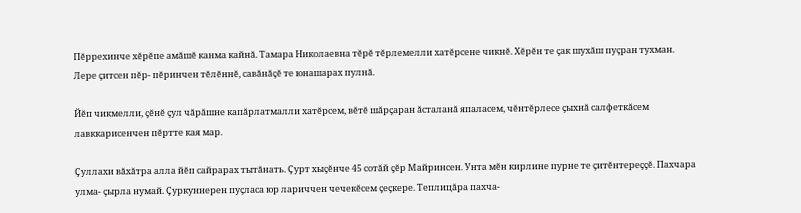Пĕррехинче хĕрĕпе амăшĕ канма кайнă. Тамара Николаевна тĕрĕ тĕрлемелли хатĕрсене чикнĕ. Хĕрĕн те çак шухăш пуçран тухман. Лере çитсен пĕр- пĕринчен тĕлĕннĕ, савăнăçĕ те юнашарах пулнă.

Йĕп чикмелли, çĕнĕ çул чăрăшне капăрлатмалли хатĕрсем, вĕтĕ шăрçаран ăсталанă япаласем, чĕнтĕрлесе çыхнă салфеткăсем лавккарисенчен пĕртте кая мар.

Çуллахи вăхăтра алла йĕп сайрарах тытăнать. Çурт хыçĕнче 45 сотăй çĕр Майринсен. Унта мĕн кирлине пурне те çитĕнтереççĕ. Пахчара улма- çырла нумай. Çуркуннерен пуçласа юр лариччен чечекĕсем çеçкере. Теплицăра пахча-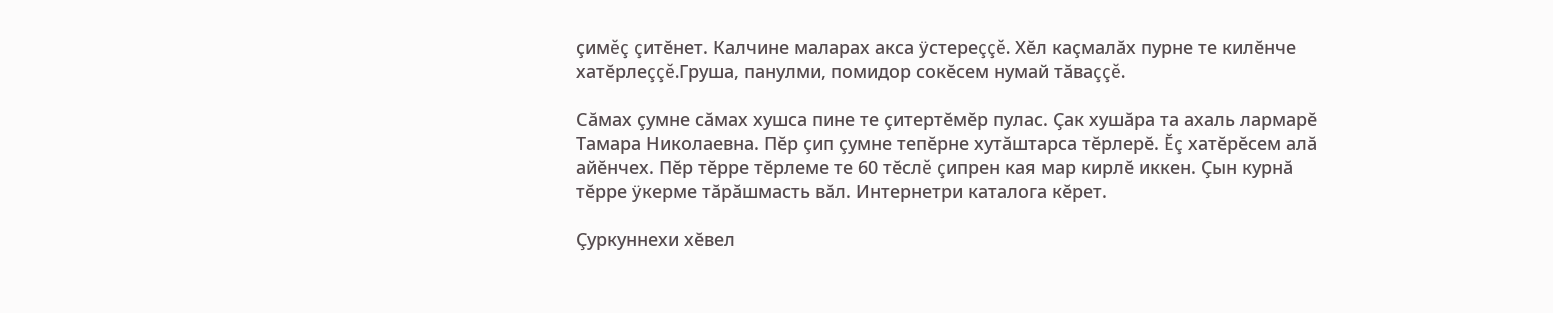çимĕç çитĕнет. Калчине маларах акса ÿстереççĕ. Хĕл каçмалăх пурне те килĕнче хатĕрлеççĕ.Груша, панулми, помидор сокĕсем нумай тăваççĕ.

Сăмах çумне сăмах хушса пине те çитертĕмĕр пулас. Çак хушăра та ахаль лармарĕ Тамара Николаевна. Пĕр çип çумне тепĕрне хутăштарса тĕрлерĕ. Ĕç хатĕрĕсем алă айĕнчех. Пĕр тĕрре тĕрлеме те 60 тĕслĕ çипрен кая мар кирлĕ иккен. Çын курнă тĕрре ÿкерме тăрăшмасть вăл. Интернетри каталога кĕрет.

Çуркуннехи хĕвел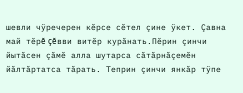шевли чÿречерен кĕрсе сĕтел çине ÿкет. Çавна май тĕрĕ çĕвви витĕр курăнать.Пĕрин çинчи йытăсен çăмĕ алла шутарса сăтăрнăçемĕн йăлтăртатса тăрать. Теприн çинчи янкăр тÿпе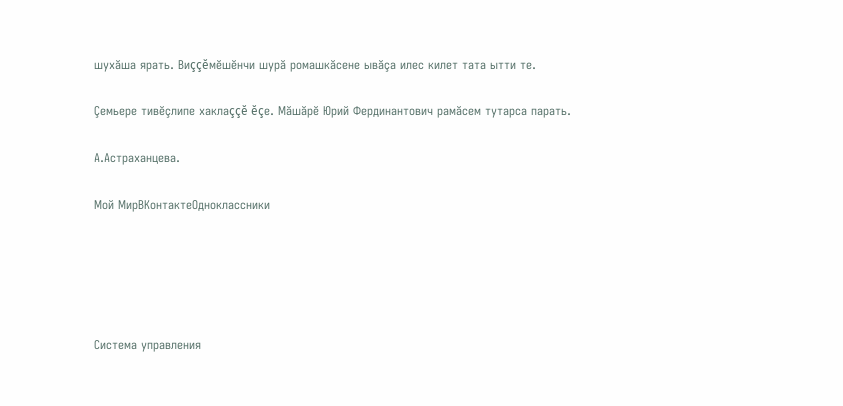шухăша ярать. Виççĕмĕшĕнчи шурă ромашкăсене ывăçа илес килет тата ытти те.

Çемьере тивĕçлипе хаклаççĕ ĕçе. Мăшăрĕ Юрий Фердинантович рамăсем тутарса парать.

А.Астраханцева.

Мой МирВКонтактеОдноклассники





Система управления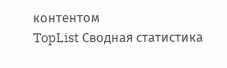контентом
TopList Сводная статистика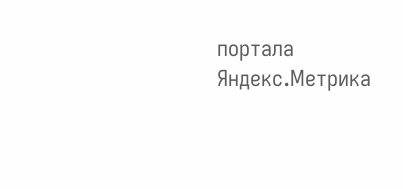портала Яндекс.Метрика